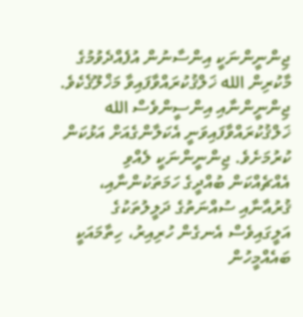ޖިންނީންނަކީ އިންސާނުން އުފެއްދެވުމުގެ މާކުރިން الله ޚަލްޤުކުރައްވާފައިވާ މަޚްލޫޤެކެވެ. ޖިންނީންނާއި އިންސީންވެސް الله ޚަލްޤުކުރައްވާފައިވަނީ އެކަލާންގެއަށް އަޅުކަން ކުރުމަށެވެ. ޖިންނީންނަކީ ލެއްވި އެއްޗެއްކަން ބުއްދީގެ ހަމަތަކުންނާއި، ޤުރުއާނާއި ސުއްނަތުގެ ދަލީލުތަކުގެ އަލީގައިވެސް އެނގެން ހުރިއިރު، ހިތާމައަކީ ބައެއްމީހުން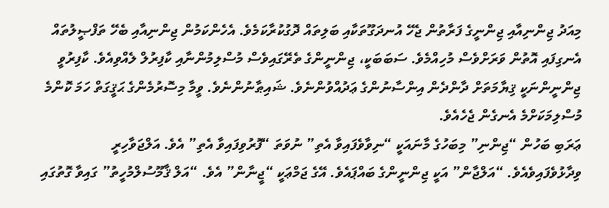މިއަދު ޖިންނިއާއި ޖިންނީގެ ފަރާތުން ޖެހޭ އުނދަގޫތަކާއި ބަލިތައް ދޮގުކުރާކަމެވެ. އެހެންކަމުން ޖިންނިއާއި ބެހޭ ތަފްޞީލުތައް އެނގިފައި އޮތުން ވަރަށްވެސް މުހިއްމެވެ. ސަބަބަކީ، ޖިންނީންގެ ތެރޭގައިވެސް މުސްލިމުންނާއި ކާފިރުލް ލެއްވިއެވެ. ކާފިރުވީ ޖިންނީންނަކީ ޤިޔާމަތަށް ދާންދެން އިންސާނުންގެ ޢަދުއްވުންނެވެ. ޝައިޠާނުންނެވެ. ވީމާ މިސޮރުމެންގެ ޙަޤީގަތް ހަމަ ކޮންމެ މުސްލިމަކަށްމެ އެނގެން ޖެހެއެވެ.
ޢަރަބި ބަހުން “ޖިންނި” މިބަހުގެ މާނައަކީ “ނިވާވެފައިވާ އެތި” ނުވަތަ “ފޮރުވިފައިވާ އެތި” އެވެ. އަލްޖަވާހިރީ ވިދާޅުވެފައިވެއެވެ. “އަލްޖާން” އަކީ ޖިންނީންގެ ބައްޕައެވެ. އޭގެ ޖަމްޢަކީ “ޖީނާން” އެވެ. “އަލް ޤާމޫސުލްމުހީތު” ގައިވާ ގޮތުގައި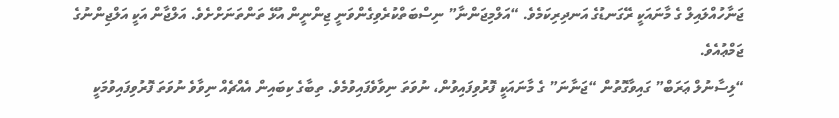ޖަނާހުއްލައިލް ގެ މާނައަކީ ރޭގަނޑުގެ އަނދިރިކަމެވެ. “އަލްމިޖަންނާ” ނިސްބަތްކުރެވިގެންވަނީ ޖިންނީން އުޅޭ ތަންތަނަށްށެވެ. އަލްޖާން އަކީ އަލްޖިންނުގެ ޖަމްޢުއެވެ.
“ލިސާނުލް ޢަރަބް” ގައިވާގޮތުން “ޖަނާނަ” ގެ މާނައަކީ ފޮރުވިފައިވުން، ނުވަތަ ނިވާވެފައިވުމެވެ. ތިބާގެ ކިބައިން އެއްޗެއް ނިވާވެ ނުވަތަ ފޮރުވިފައިވުމަކީ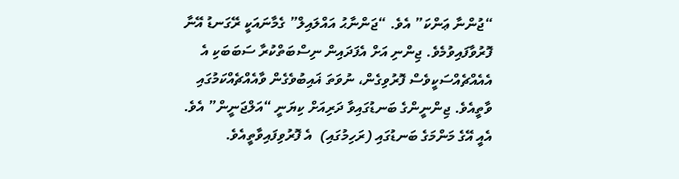“ޖުންނާ ޢަންކަ” އެވެ. “ޖަންނާޙު އައްލައިލް” ގެމާނައަކީ ރޭގަނޑު އޭނާ ފޮރުވާފައިވުމެވެ. ޖިންނި އަށް އެފަދައިން ނިސްބަތްކުރާ ސަބަބަކި އެ އެއެއްޗެއްސަކީވެސް ފޮރުވިގެން، ނުވަތަ ޣައިބުވެގެން ވާއެއްޗެއްކަމުގައި ވާތީއެވެ. ޖިންނީންގެ ބަނޑުގައިވާ ދަރިއަށް ކިޔަނީ “އަލްޖަނީން” އެވެ. އެއީ އޭގެ މަންމަގެ ބަނޑުގައި (ރަހިމުގައި)  އެ ފޮރުވިފައިވާތީއެވެ.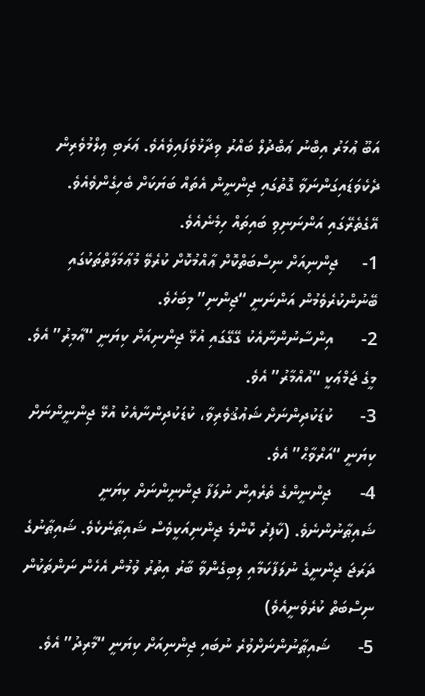އަބޫ ޢުމަރު އިބްނު ޢަބްދުލް ބައްރު ވިދާޅުވެފައިވެއެވެ. ޢަރަބި ޢިލްމުވެރިން ދެކެވަޑައިގަންނަވާ ގޮތުގައި ޖިންނީން އެތައް ބަޔަކަށް ބެހިގެންވެއެވެ. އޭގެތެރޭގައި އަންނަނިވި ބައިތައް ހިމެނެއެވެ.
1-     ޖިންނިއަށް ނިސްބަތްކޮށް ޢާއްމުކޮށް ކުރެވޭ މުޢާމަލާތްތަކުގައި ބޭނުންކުރެވެމުން އަންނަނީ “ޖިންނި” މިބަހެވެ.
2-      އިންސާނުންނާއެކު ގޭގޭގައި އުޅޭ ޖިންނިއަށް ކިޔަނީ “ޢާމިރު” އެވެ. މީގެ ޖަމްޢަކީ “އުއްމާރު” އެވެ.
3-      ކުޑަކުދިންނަށް ޝަޢުޤުވެރިވާ، ކުޑަކުދިންނާއެކު އުޅޭ ޖިންނީންނަށް ކިޔަނީ “އަރްވާޙް” އެވެ.
4-      ޖިންނީންގެ ތެރެއިން ނުލަފާ ޖިންނީންނަށް ކިޔަނީ ޝައިޠާނުންނެވެ. (ކާފިރު ކޮންމެ ޖިންނިއަކީވެސް ޝައިޠާނެކެވެ. ޝައިޠާނުގެ ދަރަޖަ ޖިންނީގެ ނުލަފާކަމާއި ލިބިގެންވާ ބާރު އިތުރު ވުމުން އެހެން ނަންތަކުން ނިސްބަތް ކުރެވެނީއެވެ)
5-      ޝައިޠާނުންނަށްވުރެ ނުބައި ޖިންނިއަށް ކިޔަނީ “މާރިދު” އެވެ.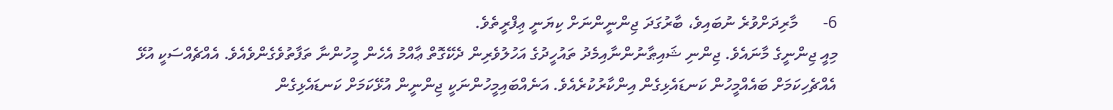6-      މާރިދަށްވުރެ ނުބައިވެ، ބާރުގަދަ ޖިންނީންނަށް ކިޔަނީ ޢިފްރީތެވެ.
މިއީ ޖިންނީގެ މާނައެވެ. ޖިންނި ޝައިޠާނުންނާއިމެދު ތައުހީދުގެ އަހުލުވެރިން ދެކޭގޮތް ޢާއްމު އެހެން މީހުންނާ ތަފާތުވެގެންވެއެވެ. އެއްޗެއްސަކީ އުޅޭ އެއްޗެހިކަމަށް ބައެއްމީހުން ކަނޑައެޅިގެން އިންކާރުކުރެއެވެ. އަނެއްބައިމީހުންނަކީ ޖިންނީން އުޅޭކަމަށް ކަނޑައެޅިގެން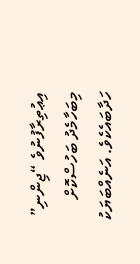އިޢުތިރާފުނުވެ “ޖިންނި” މިބަހާމެދު ބަހުސްކޮށް ހަދާބައެކެވެ. އަނެއްބަޔަކު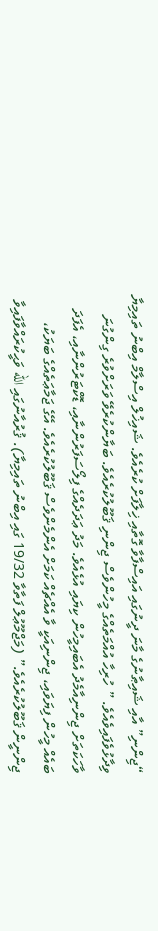“ޖިންނި” އާއި ޝައިޠާނުގެ މާނަ ދީނުގައި އައިސްފާވާ ގޮތާއި ޚިލާފަށް ކުރެއެވެ. ޝައިޚުލް އިސްލާމް އިބްނު ތައިމިޔާ ވިދާޅުވެފައިވެއެވެ. ” ހުރިހާ އުއްމަތެއްގެ މީހުންވެސް ޖިންނި ޤަބޫލުކުރެއެވެ. ބަޔާންކުރެވޭ ވަރަށްވުރެ ގިންގުނަ ވާހަކަތަށް ޖިންނިއާމެދު އެބައިމީހުން ކިޔައި އުޅެއެވެ. މަދު ޢަދަދެއްގެ ފިލޯސަފަރުންނާއި، ޑޮކްޓަރުންނާއި، އެފަދަ ބައެއް މީހުން ފިޔަވައި، ޖިންނިއަކީ ވާ އެއްޗެއް ކަމަށް އެންމެންވެސް ޤަބޫލުކުރެއެވެ. އޭގެ ޖަމާޢަތެއްގެ ބަޔަކު، ޖިންނީން ޤަބޫލުކުރެއެވެ.” (މަޖްމޫޢުލް ފަތާވާ 19/32 ގައި އިބްނު ތައިމިޔާ). ޤުރުއާނުގައި الله ވަޙީކުރައްވާފައިވާ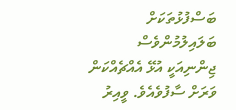ބަސްފުޅުތަކަށް ބަލައިލުމުންވެސް ޖިންނިއަކީ އުޅޭ އެއްޗެއްކަން ވަރަށް ސާފުވެއެވެ. ވީއިރު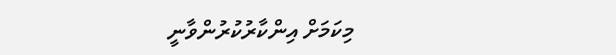މިކަމަށް އިންކާރުކުރުންވާނީ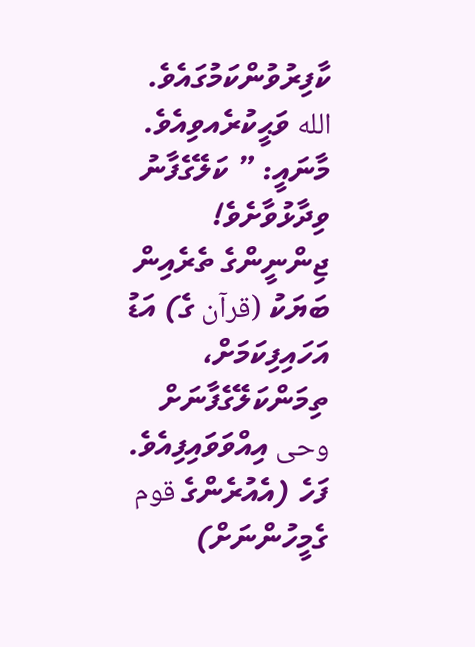ކާފިރުވުންކަމުގައެވެ. الله ވަޙީކުރެއވިއެވެ.
މާނައީ: ” ކަލޭގެފާނު ވިދާޅުވާށެވެ! ޖިންނީންގެ ތެރެއިން ބަޔަކު (قرآن ގެ) އަޑު އަހައިފިކަމަށް، ތިމަންކަލޭގެފާނަށް وحى އިއްވަވައިފިއެވެ. ފަހެ (އެއުރެންގެ قوم ގެމީހުންނަށް)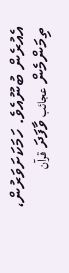އެއުރެން ބުނޫއެވެ. ހަމަކަށަވަރުން، ތިމަންމެން عجائب ވާފަދަ قرآن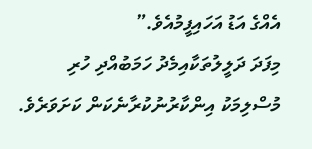އެއްގެ އަޑު އަހައިފީމުއެވެ.”
މިފަދަ ދަލީލުތަކާއިމެދު ހަމަބުއްދި ހުރި މުސްލިމަކު އިންކާރުނުކުރާނެކަން ކަށަވަރެވެ.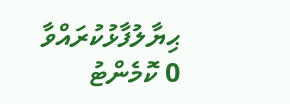ޙިޔާލުފާޅުކުރައްވާ
0 ކޮމެންޓު